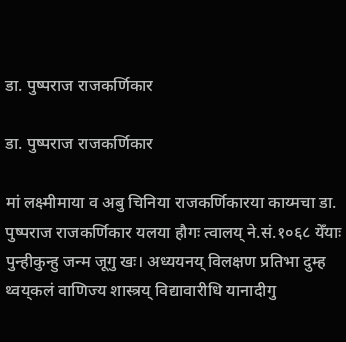डा. पुष्पराज राजकर्णिकार

डा. पुष्पराज राजकर्णिकार

मां लक्ष्मीमाया व अबु चिनिया राजकर्णिकारया काय्मचा डा. पुष्पराज राजकर्णिकार यलया हौगः त्वालय् ने.सं.१०६८ येँयाः पुन्हीकुन्हु जन्म जूगु खः। अध्ययनय् विलक्षण प्रतिभा दुम्ह थ्वय्‌कलं वाणिज्य शास्त्रय् विद्यावारीधि यानादीगु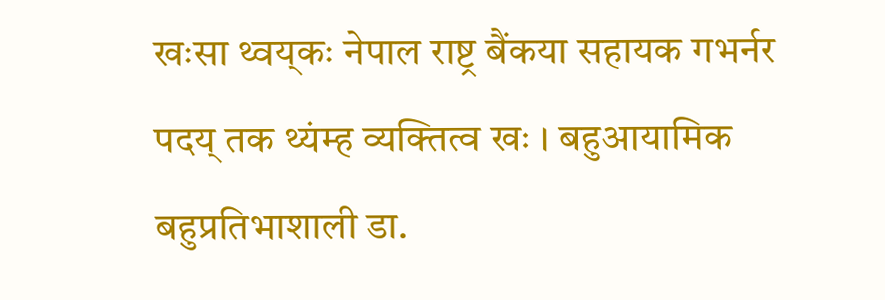खःसा थ्वय्‌कः नेपाल राष्ट्र बैंकया सहायक गभर्नर पदय् तक थ्यंम्ह व्यक्तित्व खः । बहुआयामिक बहुप्रतिभाशाली डा.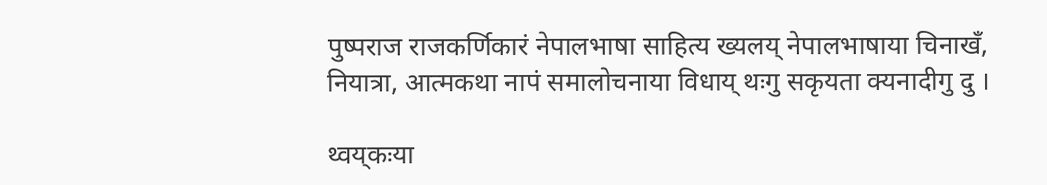पुष्पराज राजकर्णिकारं नेपालभाषा साहित्य ख्यलय् नेपालभाषाया चिनाखँ, नियात्रा, आत्मकथा नापं समालोचनाया विधाय् थःगु सकृयता क्यनादीगु दु ।

थ्वय्‌कःया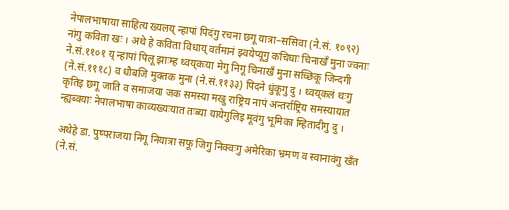नेपालभाषाया साहित्य ख्यलय् न्हापां पिदंगु रचना छगू यात्रा–ससिवा (ने.सं. १०९२) नांगु कविता खः । अथे हे कविता विधाय् वर्तमानं झ्वयेप्यूगु कचिघाः चिनाखँ मुना ज्वनाः ने.सं.११०१ य् न्हापां पिलू झाःम्ह थ्वय्‌कःया मेगु निगू चिनाखँ मुना सच्छिकू जिन्दगी (ने.सं.१११८) व धौबजि मुक्तक मुना (ने.सं.११३३) पिदने धुंकूगु दु । थ्वय्‌कलं थःगु कृतिइ छगू जाति व समाजया जक समस्या मखु राष्ट्रिय नापं अन्तर्राष्ट्रिय समस्यायात न्ह्यब्वयाः नेपालभाषा काव्यख्यःयात तःब्या यायेगुलिइ मूवंगु भूमिका म्हितादीगु दु ।

अथेहे डा. पुष्पराजया निगू नियात्रा सफू जिगु निक्वःगु अमेरिका भ्रमण व स्वानावंगु खँत (ने.सं.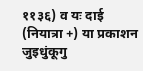११३६) व यः दाई (नियात्रा +) या प्रकाशन जुइधुंकूगु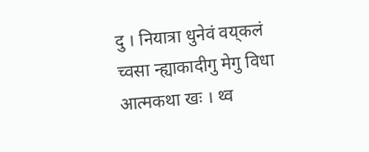दु । नियात्रा धुनेवं वय्‌कलं च्वसा न्ह्याकादीगु मेगु विधा आत्मकथा खः । थ्व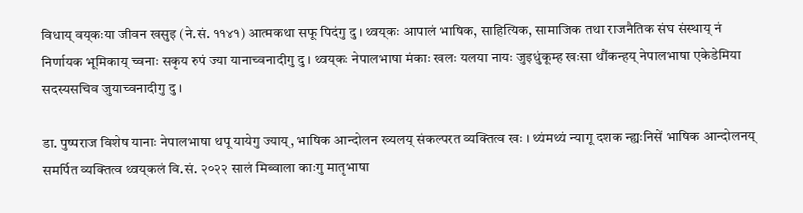विधाय् वय्‌कःया जीवन खसुइ (ने.सं. ११४१) आत्मकथा सफू पिदंगु दु । थ्वय्‌कः आपालं भाषिक, साहित्यिक, सामाजिक तथा राजनैतिक संघ संस्थाय् नं निर्णायक भूमिकाय् च्वनाः सकृय रुपं ज्या यानाच्वनादीगु दु । थ्वय्‌कः नेपालभाषा मंकाः खलः यलया नायः जुइधुंकूम्ह खःसा थौंकन्हय् नेपालभाषा एकेडेमिया सदस्यसचिव जुयाच्वनादीगु दु ।

डा. पुष्पराज विशेष यानाः नेपालभाषा थपू यायेगु ज्याय्, भाषिक आन्दोलन ख्यलय् संकल्परत व्यक्तित्व खः । थ्यंमथ्यं न्यागू दशक न्ह्यःनिसें भाषिक आन्दोलनय् समर्पित व्यक्तित्व थ्वय्‌कलं वि.सं. २०२२ सालं मिब्वाला काःगु मातृभाषा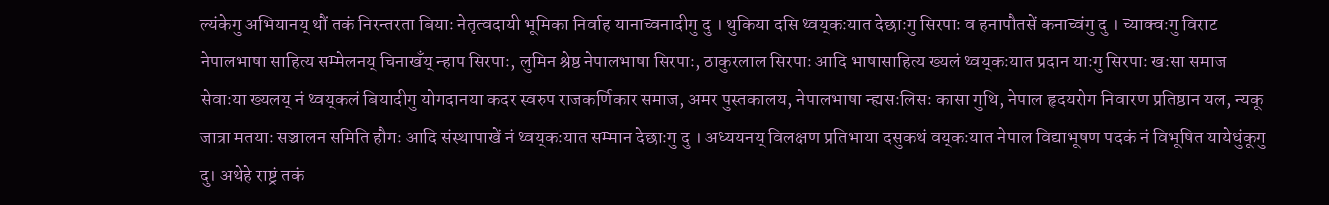ल्यंकेगु अभियानय् थौं तकं निरन्तरता बियाः नेतृत्वदायी भूमिका निर्वाह यानाच्वनादीगु दु । थुकिया दसि थ्वय्‌कःयात देछाःगु सिरपाः व हनापौतसें कनाच्वंगु दु । च्याक्वःगु विराट नेपालभाषा साहित्य सम्मेलनय् चिनाखँय् न्हाप सिरपाः, लुमिन श्रेष्ठ नेपालभाषा सिरपाः, ठाकुरलाल सिरपाः आदि भाषासाहित्य ख्यलं थ्वय्‌कःयात प्रदान याःगु सिरपाः खःसा समाज सेवाःया ख्यलय् नं थ्वय्‌कलं बियादीगु योगदानया कदर स्वरुप राजकर्णिकार समाज, अमर पुस्तकालय, नेपालभाषा न्ह्यसःलिसः कासा गुथि, नेपाल हृदयरोग निवारण प्रतिष्ठान यल, न्यकू जात्रा मतयाः सञ्चालन समिति हौगः आदि संस्थापाखें नं थ्वय्‌कःयात सम्मान देछाःगु दु । अध्ययनय् विलक्षण प्रतिभाया दसुकथं वय्‌कःयात नेपाल विद्याभूषण पदकं नं विभूषित यायेधुंकूगु दु। अथेहे राष्ट्रं तकं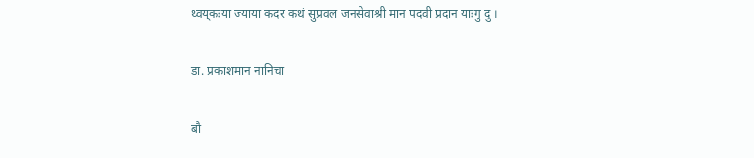थ्वय्‌कःया ज्याया कदर कथं सुप्रवल जनसेवाश्री मान पदवी प्रदान याःगु दु ।

डा. प्रकाशमान नानिचा

बौ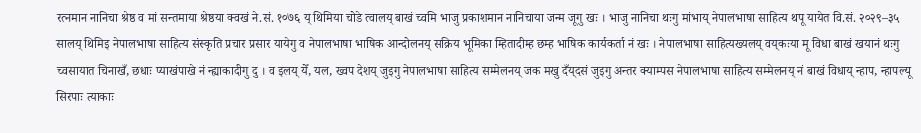रत्नमान नानिचा श्रेष्ठ व मां सन्तमाया श्रेष्ठया क्वखं ने.सं. १०७६ य् थिमिया चोडे त्वालय् बाखं च्वमि भाजु प्रकाशमान नानिचाया जन्म जूगु खः । भाजु नानिचा थःगु मांभाय् नेपालभाषा साहित्य थपू यायेत वि.सं. २०२९–३५ सालय् थिमिइ नेपालभाषा साहित्य संस्कृति प्रचार प्रसार यायेगु व नेपालभाषा भाषिक आन्दोलनय् सक्रिय भूमिका म्हितादीम्ह छम्ह भाषिक कार्यकर्ता नं खः । नेपालभाषा साहित्यख्यलय् वय्‌कःया मू विधा बाखं खयानं थःगु च्वसायात चिनाखँ, छधाः प्याखंपाखे नं न्ह्याकादीगु दु । व इलय् येँ, यल, ख्वप देशय् जुइगु नेपालभाषा साहित्य सम्मेलनय् जक मखु दँय्‌दसं जुइगु अन्तर क्याम्पस नेपालभाषा साहित्य सम्मेलनय् नं बाखं विधाय् न्हाप, न्हापल्यू सिरपाः त्याकाः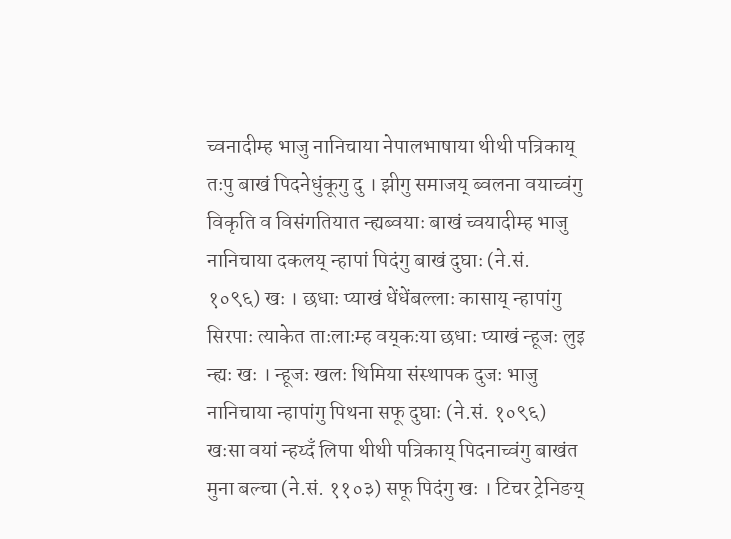च्वनादीम्ह भाजु नानिचाया नेपालभाषाया थीथी पत्रिकाय् तःपु बाखं पिदनेधुंकूगु दु । झीगु समाजय् ब्वलना वयाच्वंगु विकृति व विसंगतियात न्ह्यब्वयाः बाखं च्वयादीम्ह भाजु नानिचाया दकलय् न्हापां पिदंगु बाखं दुघाः (ने.सं. १०९६) खः । छधाः प्याखं धेंधेंबल्लाः कासाय् न्हापांगु सिरपाः त्याकेत ताःलाःम्ह वय्‌कःया छधाः प्याखं न्हूजः लुइ न्ह्यः खः । न्हूजः खलः थिमिया संस्थापक दुजः भाजु नानिचाया न्हापांगु पिथना सफू दुघाः (ने.सं. १०९६) खःसा वयां न्हय्दँ लिपा थीथी पत्रिकाय् पिदनाच्वंगु बाखंत मुना बल्चा (ने.सं. ११०३) सफू पिदंगु खः । टिचर ट्रेनिङय्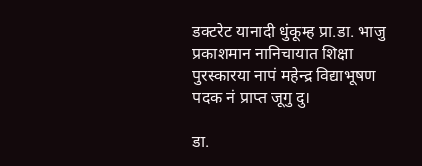डक्टरेट यानादी धुंकूम्ह प्रा.डा. भाजु प्रकाशमान नानिचायात शिक्षा पुरस्कारया नापं महेन्द्र विद्याभूषण पदक नं प्राप्त जूगु दु।

डा.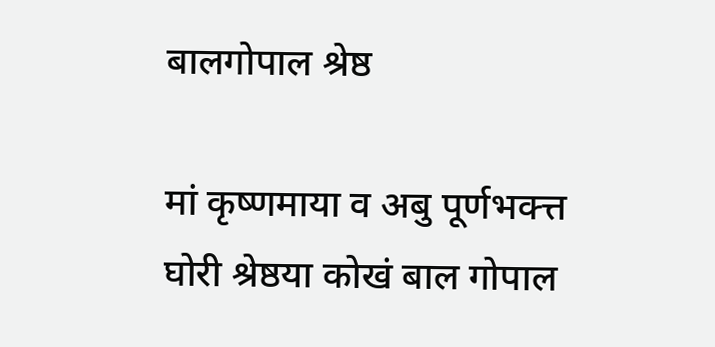बालगोपाल श्रेष्ठ

मां कृष्णमाया व अबु पूर्णभक्त्त घोरी श्रेष्ठया कोखं बाल गोपाल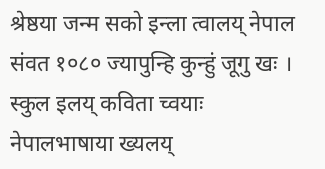श्रेष्ठया जन्म सको इन्ला त्वालय् नेपाल संवत १०८० ज्यापुन्हि कुन्हुं जूगु खः । स्कुल इलय् कविता च्वयाः नेपालभाषाया ख्यलय्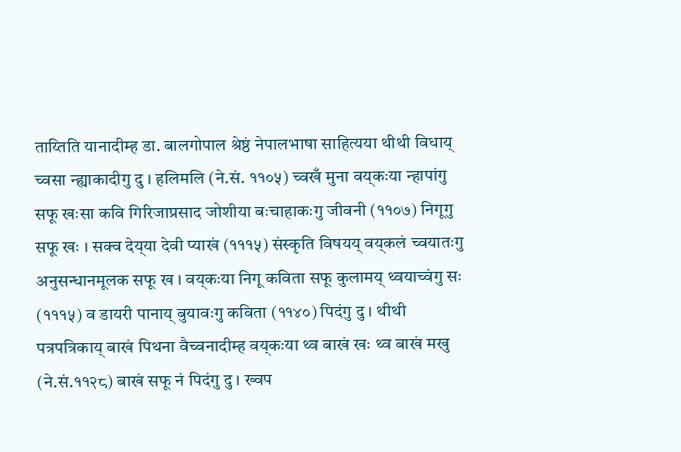ताय्तिति यानादीम्ह डा. बालगोपाल श्रेष्ठं नेपालभाषा साहित्यया थीथी विधाय् च्वसा न्ह्याकादीगु दु । हलिमलि (ने.सं. ११०५) च्वखँ मुना वय्‌कःया न्हापांगु सफू खःसा कवि गिरिजाप्रसाद जोशीया बःचाहाकःगु जीवनी (११०७) निगूगु सफू खः । सक्व देय्‌या देवी प्याखं (१११५) संस्कृति विषयय् वय्‌कलं च्वयातःगु अनुसन्धानमूलक सफू ख । वय्‌कःया निगू कविता सफू कुलामय् थ्वयाच्वंगु सः (१११५) व डायरी पानाय् बुयावःगु कविता (११४०) पिदंगु दु । थीथी पत्रपत्रिकाय् बाखं पिथना वैच्वनादीम्ह वय्‌कःया थ्व बाखं खः थ्व बाखं मखु (ने.सं.११२८) बाखं सफू नं पिदंगु दु । ख्वप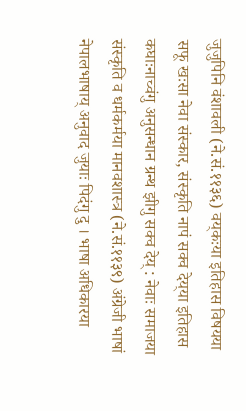जुजुपिनि वंशावली (ने.सं.११३६) वय्‌कःया इतिहास विषयया सफू खःसा नेवा संस्कार, संस्कृति नापं सक्व देय्‌या इतिहास कघाःनाच्वंगु अनुसन्धान ग्रन्थ झीगु सक्व देय् : नेवाः समाजया संस्कृति व धर्मकर्मया मानवशास्त्र (ने.सं.११३९) अंग्रेजी भाषां नेपालभाषाय् अनुवाद जुयाः पिदंगु दु । भाषा अधिकारया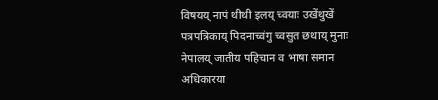विषयय् नापं थीथी इलय् च्वयाः उखेंथुखें पत्रपत्रिकाय् पिदनाच्वंगु च्वसुत छथाय् मुनाः नेपालय् जातीय पहिचान व भाषा समान अधिकारया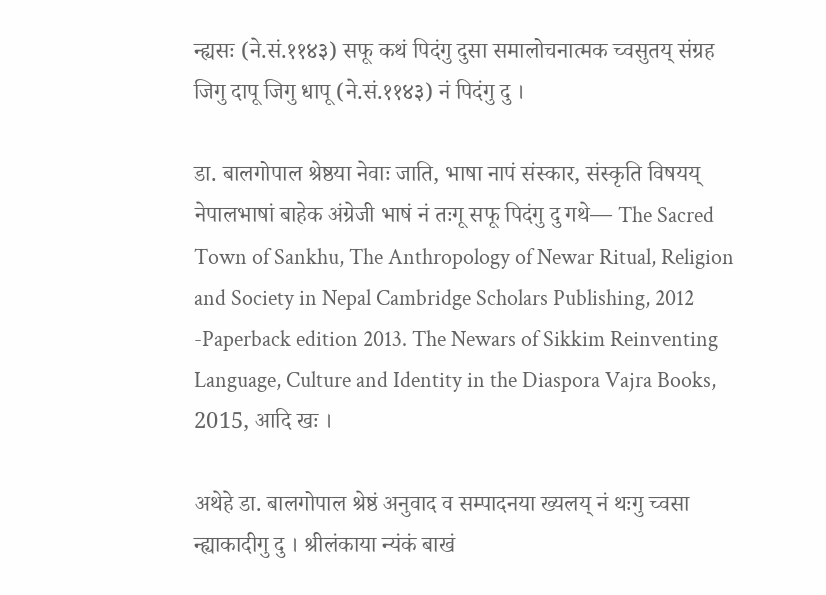न्ह्यसः (ने.सं.११४३) सफू कथं पिदंगु दुसा समालोचनात्मक च्वसुतय् संग्रह जिगु दापू जिगु धापू (ने.सं.११४३) नं पिदंगु दु ।

डा. बालगोपाल श्रेष्ठया नेवाः जाति, भाषा नापं संस्कार, संस्कृति विषयय् नेपालभाषां बाहेक अंग्रेजी भाषं नं तःगू सफू पिदंगु दु गथे— The Sacred Town of Sankhu, The Anthropology of Newar Ritual, Religion and Society in Nepal Cambridge Scholars Publishing, 2012 -Paperback edition 2013. The Newars of Sikkim Reinventing Language, Culture and Identity in the Diaspora Vajra Books, 2015, आदि खः ।

अथेहे डा. बालगोपाल श्रेष्ठं अनुवाद व सम्पादनया ख्यलय् नं थःगु च्वसा न्ह्याकादीगु दु । श्रीलंकाया न्यंकं बाखं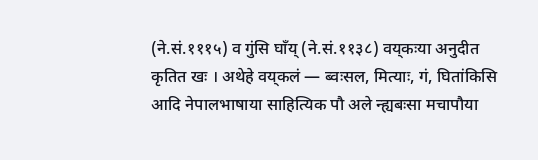(ने.सं.१११५) व गुंसि घाँय् (ने.सं.११३८) वय्‌कःया अनुदीत कृतित खः । अथेहे वय्‌कलं — ब्वःसल, मित्याः, गं, घितांकिसि आदि नेपालभाषाया साहित्यिक पौ अले न्ह्यबःसा मचापौया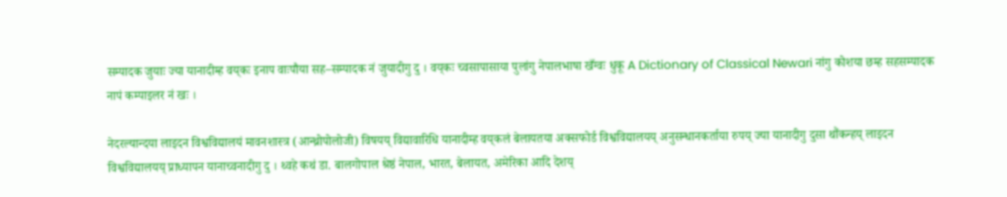सम्पादक जुयाः ज्या यानादीम्ह वय्‌कः इनाप वाःपौया सह–सम्पादक नं जुयादीगु दु । वय्‌कः च्वसापासाया पुलांगु नेपालभाषा खँग्वः धुकू A Dictionary of Classical Newari नांगु कोशया छम्ह सहसम्पादक नापं कम्पाइलर नं खः ।

नेदरल्यान्दया लाइदन विश्वविद्यालयं मावनशास्त्र (आन्थ्रोपोलोजी) विषयय् विद्यावारिधि यानादीम्ह वय्‌कलं बेलायतया अक्सफोर्ड विश्वविद्यालयय् अनुसन्धानकर्ताया रुपय् ज्या यानादीगु दुसा थौंकन्हय् लाइदन विश्वविद्यालयय् प्राध्यापन यानाच्वनादीगु दु । थ्वहे कथं डा. बालगोपाल श्रेष्ठं नेपाल, भारत, बेलायत, अमेरिका आदि देशय्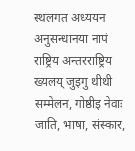स्थलगत अध्ययन अनुसन्धानया नापं राष्ट्रिय अन्तरराष्ट्रिय ख्यलय् जुइगु थीथी सम्मेलन, गोष्ठीइ नेवाः जाति, भाषा, संस्कार,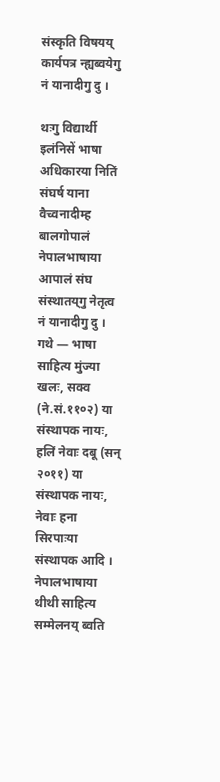संस्कृति विषयय् कार्यपत्र न्ह्यब्वयेगु नं यानादीगु दु ।

थःगु विद्यार्थी इलंनिसें भाषा अधिकारया नितिं संघर्ष याना वैच्वनादीम्ह बालगोपालं नेपालभाषाया आपालं संघ संस्थातय्‌गु नेतृत्व नं यानादीगु दु । गथे — भाषा साहित्य मुंज्या खलः, सक्व (ने.सं.११०२) या संस्थापक नायः, हलिं नेवाः दबू (सन् २०११) या संस्थापक नायः, नेवाः हना सिरपाःया संस्थापक आदि । नेपालभाषाया थीथी साहित्य सम्मेलनय् ब्वति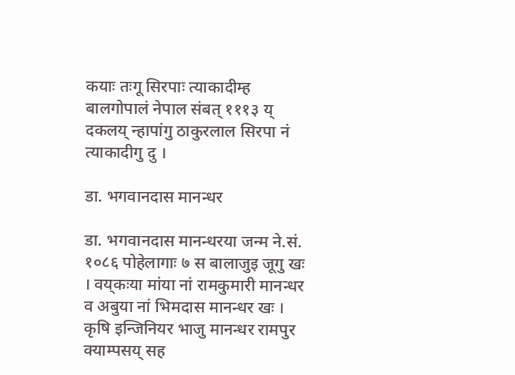कयाः तःगू सिरपाः त्याकादीम्ह बालगोपालं नेपाल संबत् १११३ य् दकलय् न्हापांगु ठाकुरलाल सिरपा नं त्याकादीगु दु ।

डा. भगवानदास मानन्धर

डा. भगवानदास मानन्धरया जन्म ने.सं. १०८६ पोहेलागाः ७ स बालाजुइ जूगु खः । वय्‌कःया मांया नां रामकुमारी मानन्धर व अबुया नां भिमदास मानन्धर खः । कृषि इन्जिनियर भाजु मानन्धर रामपुर क्याम्पसय् सह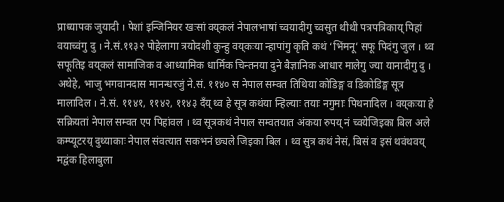प्राध्यापक जुयादी । पेशां इन्जिनियर खःसां वय्‌कलं नेपालभाषां च्वयादीगु च्वसुत थीथी पत्रपत्रिकाय् पिहां वयाच्वंगु दु । ने.सं.११३२ पोहेलागा त्रयोदशी कुन्हु वय्‌कःया न्हापांगु कृति कथं ‘भिंमनू’ सफू पिदंगु जुल । थ्व सफूतिइ वय्‌कलं सामाजिक व आध्यामिक धार्मिक चिन्तनया दुने बैज्ञानिक आधार मालेगु ज्या यानादीगु दु । अथेहे, भाजु भगवानदास मानन्धरजुं ने.सं. ११४० स नेपाल सम्वत तिथिया कोडिङ्ग व डिकोडिङ्ग सूत्र मालादिल । ने.सं. ११४१, ११४२, ११४३ दँय् थ्व हे सूत्र कथंया न्हिल्याः तयाः नगुमाः पिथनादिल । वय्‌कःया हे सक्रियतां नेपाल सम्वत एप पिहांवल । थ्व सूत्रकथं नेपाल सम्वतयात अंकया रुपय् नं च्वयेजिइका बिल अले कम्प्यूटरय् दुथ्याकाः नेपाल संवत्यात सकभनं छ्यले जिइका बिल । थ्व सुत्र कथं नेसं, बिसं व इसं थवंथवय् मद्वंक हिलाबुला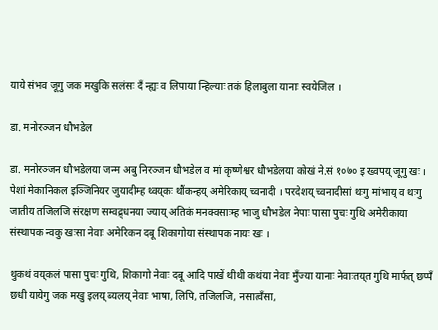याये संभव जूगु जक मखुकि सलंसः दँ न्ह्यः व लिपाया न्हिल्याः तकं हिलाबुला यानाः स्वयेजिल ।

डा. मनोरञ्जन धौभडेल

डा. मनोरञ्जन धौभडेलया जन्म अबु निरञ्जन धौभडेल व मां कृष्णेश्वर धौभडेलया कोखं ने.सं १०७० इ ख्वपय् जूगु खः । पेशां मेकानिकल इञ्जिनियर जुयादीम्ह थ्वय्‌कः थौंकन्हय् अमेरिकाय् च्वनादी । परदेशय् च्वनादीसां थःगु मांभाय् व थःगु जातीय तजिलजि संरक्षण सम्वद्र्धनया ज्याय् अतिकं मनक्वसाःम्ह भाजु धौभडेल नेपाः पासा पुचः गुथि अमेरीकाया संस्थापक न्वकु खःसा नेवाः अमेरिकन दबू शिकागोया संस्थापक नायः खः ।

थुकथं वय्‌कलं पासा पुचः गुथि, शिकागो नेवाः दबू आदि पाखें थीथी कथंया नेवाः मुँज्या यानाः नेवाःतय्‌त गुथि मार्फत् छप्पँ छधी यायेगु जक मखु इलय् ब्यलय् नेवाः भाषा, लिपि, तजिलजि, नसात्वँसा,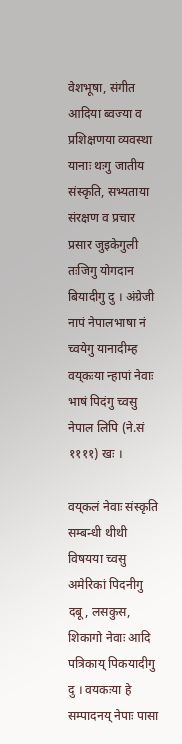वेशभूषा, संगीत आदिया ब्वज्या व प्रशिक्षणया व्यवस्था यानाः थःगु जातीय संस्कृति, सभ्यताया संरक्षण व प्रचार प्रसार जुइकेगुली तःजिगु योगदान बियादीगु दु । अंग्रेजी नापं नेपालभाषा नं च्वयेगु यानादीम्ह वय्‌कःया न्हापां नेवाः भाषं पिदंगु च्वसु नेपाल लिपि (ने.सं ११११) खः ।

वय्‌कलं नेवाः संस्कृति सम्बन्धी थीथी विषयया च्वसु अमेरिकां पिदनीगु दबू, लसकुस, शिकागो नेवाः आदि पत्रिकाय् पिकयादीगु दु । वयकःया हे सम्पादनय् नेपाः पासा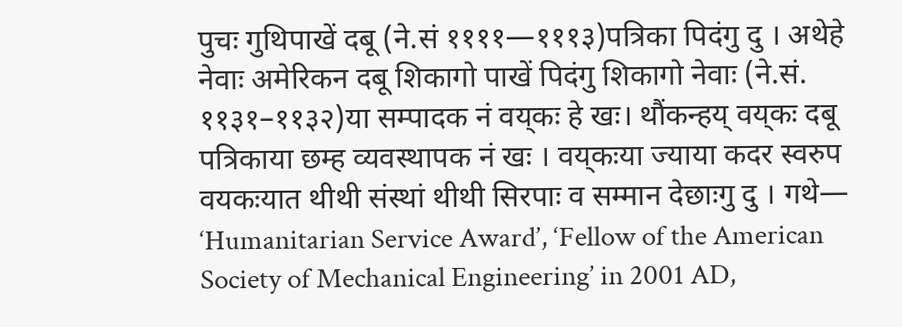पुचः गुथिपाखें दबू (ने.सं ११११—१११३)पत्रिका पिदंगु दु । अथेहे नेवाः अमेरिकन दबू शिकागो पाखें पिदंगु शिकागो नेवाः (ने.सं. ११३१–११३२)या सम्पादक नं वय्‌कः हे खः। थौंकन्हय् वय्‌कः दबू पत्रिकाया छम्ह व्यवस्थापक नं खः । वय्‌कःया ज्याया कदर स्वरुप वयकःयात थीथी संस्थां थीथी सिरपाः व सम्मान देछाःगु दु । गथे— ‘Humanitarian Service Award’, ‘Fellow of the American Society of Mechanical Engineering’ in 2001 AD,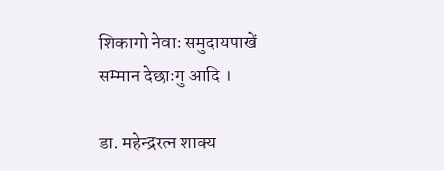शिकागो नेवाः समुदायपाखें सम्मान देछाःगु आदि ।

डा. महेन्द्ररत्न शाक्य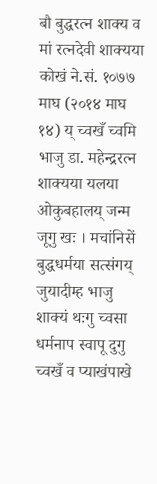बौ बुद्धरत्न शाक्य व मां रत्नदेवी शाक्यया कोखं ने.सं. १०७७ माघ (२०१४ माघ १४) य् च्वखँ च्वमि भाजु डा. महेन्द्ररत्न शाक्यया यलया ओकुबहालय् जन्म जूगु खः । मचांनिसें बुद्धधर्मया सत्संगय् जुयादीम्ह भाजु शाक्यं थःगु च्वसा धर्मनाप स्वापू दुगु च्वखँ व प्याखंपाखे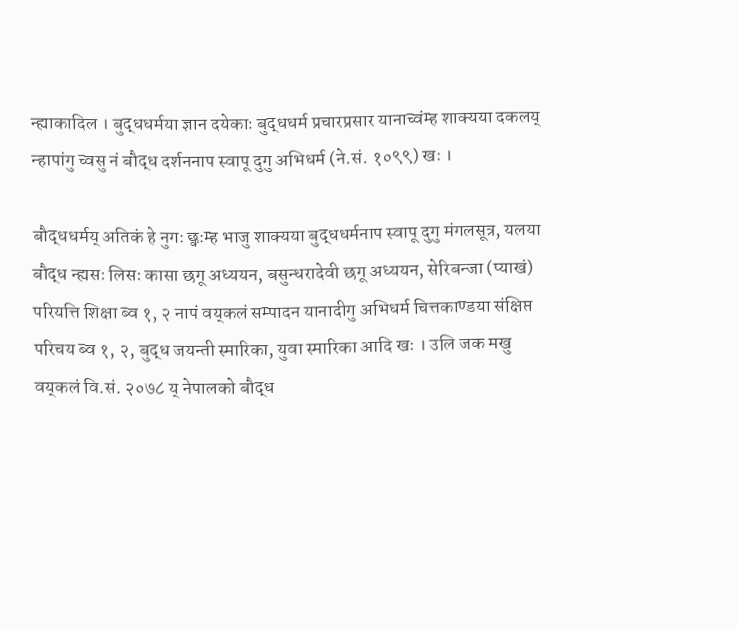न्ह्याकादिल । बुद्धधर्मया ज्ञान दयेकाः बुद्धधर्म प्रचारप्रसार यानाच्वंम्ह शाक्यया दकलय् न्हापांगु च्वसु नं बौद्ध दर्शननाप स्वापू दुगु अभिधर्म (ने.सं. १०९९) खः ।

बौद्धधर्मय् अतिकं हे नुगः छ्वःम्ह भाजु शाक्यया बुद्धधर्मनाप स्वापू दुगु मंगलसूत्र, यलया बौद्ध न्ह्यसः लिसः कासा छगू अध्ययन, बसुन्धरादेवी छगू अध्ययन, सेरिबन्जा (प्याखं) परियत्ति शिक्षा ब्व १, २ नापं वय्‌कलं सम्पादन यानादीगु अभिधर्म चित्तकाण्डया संक्षिप्त परिचय ब्व १, २, बुद्ध जयन्ती स्मारिका, युवा स्मारिका आदि खः । उलि जक मखु वय्‌कलं वि.सं. २०७८ य् नेपालको बौद्ध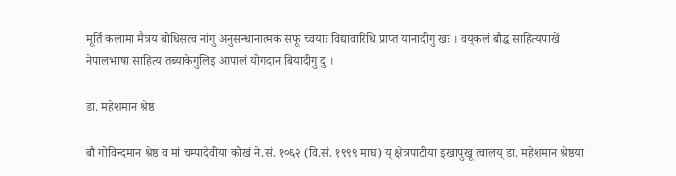मूर्ति कलामा मैत्रय बोधिसत्व नांगु अनुसन्धानात्मक सफू च्वयाः विद्यावारिधि प्राप्त यानादीगु खः । वय्‌कलं बौद्ध साहित्यपाखें नेपालभाषा साहित्य तब्याकेगुलिइ आपालं योगदान बियादीगु दु ।

डा. महेशमान श्रेष्ठ

बौ गोविन्दमान श्रेष्ठ व मां चम्पादेवीया कोखं ने.सं. १०६२ (वि.सं. १९९९ माघ) य् क्षेत्रपाटीया इखापुखू त्वालय् डा. महेशमान श्रेष्ठया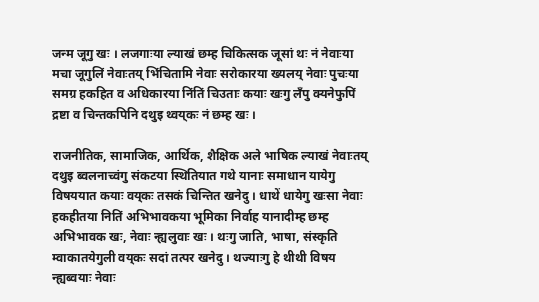जन्म जूगु खः । लजगाःया ल्याखं छम्ह चिकित्सक जूसां थः नं नेवाःया मचा जूगुलिं नेवाःतय् भिंचितामि नेवाः सरोकारया ख्यलय् नेवाः पुचःया समग्र हकहित व अधिकारया निंतिं चिउताः कयाः खःगु लँपु क्यनेफुपिं द्रष्टा व चिन्तकपिनि दथुइ थ्वय्‌कः नं छम्ह खः ।

राजनीतिक, सामाजिक, आर्थिक, शैक्षिक अले भाषिक ल्याखं नेवाःतय् दथुइ ब्वलनाच्वंगु संकटया स्थितियात गथे यानाः समाधान यायेगु विषययात कयाः वय्‌कः तसकं चिन्तित खनेदु । धाथें धायेगु खःसा नेवाः हकहीतया नितिं अभिभावकया भूमिका निर्वाह यानादीम्ह छम्ह अभिभावक खः, नेवाः न्ह्यलुवाः खः । थःगु जाति, भाषा, संस्कृति म्वाकातयेगुली वय्‌कः सदां तत्पर खनेदु । थज्याःगु हे थीथी विषय न्ह्यब्वयाः नेवाः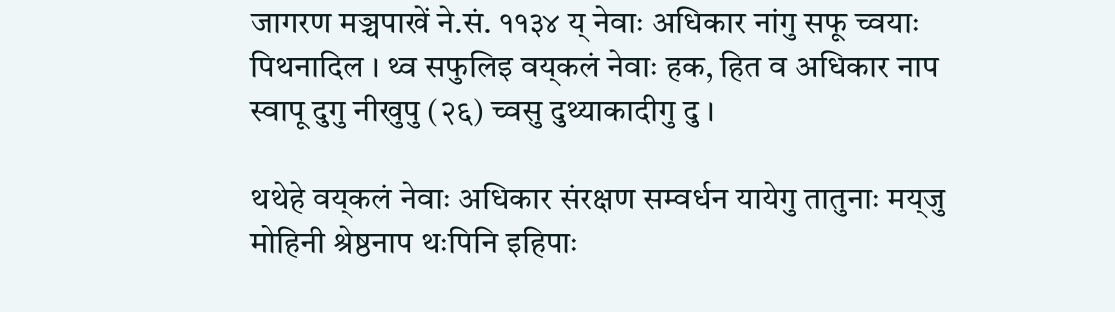जागरण मञ्चपाखें ने.सं. ११३४ य् नेवाः अधिकार नांगु सफू च्वयाः पिथनादिल । थ्व सफुलिइ वय्‌कलं नेवाः हक, हित व अधिकार नाप स्वापू दुगु नीखुपु (२६) च्वसु दुथ्याकादीगु दु ।

थथेहे वय्‌कलं नेवाः अधिकार संरक्षण सम्वर्धन यायेगु तातुनाः मय्‌जु मोहिनी श्रेष्ठनाप थःपिनि इहिपाः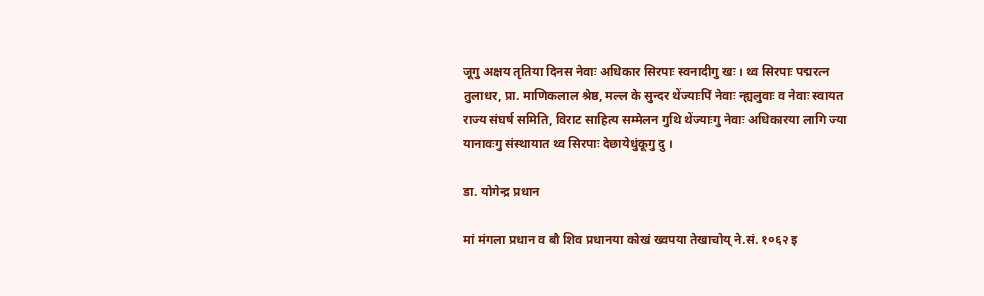जूगु अक्षय तृतिया दिनस नेवाः अधिकार सिरपाः स्वनादीगु खः । थ्व सिरपाः पद्मरत्न तुलाधर, प्रा. माणिकलाल श्रेष्ठ, मल्ल के सुन्दर थेंज्याःपिं नेवाः न्ह्यलुवाः व नेवाः स्वायत राज्य संघर्ष समिति, विराट साहित्य सम्मेलन गुथि थेंज्याःगु नेवाः अधिकारया लागि ज्या यानावःगु संस्थायात थ्व सिरपाः देछायेधुंकूगु दु ।

डा. योगेन्द्र प्रधान

मां मंगला प्रधान व बौ शिव प्रधानया कोखं ख्वपया तेखाचोय् ने.सं. १०६२ इ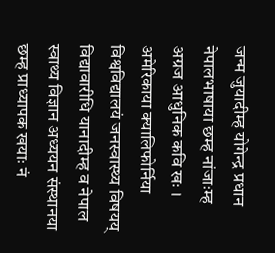जन्म जुयादीम्ह योगेन्द्र प्रधान नेपालभाषाया छम्ह नांजाःम्ह अग्रज आधुनिक कवि खः । अमेरिकाया क्यालिफोर्निया विश्वविद्यालयं जनस्वास्थ्य विषयय् विद्यावारीधि यानादीम्ह व नेपाल स्वाथ्य विज्ञान अध्ययन संस्थानया छम्ह प्राध्यापक खयाः नं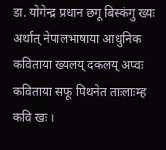डा. योगेन्द्र प्रधान छगू बिस्कंगु ख्यः अर्थात् नेपालभाषाया आधुनिक कविताया ख्यलय् दकलय् अप्वः कविताया सफू पिथनेत ताःलाःम्ह कवि खः ।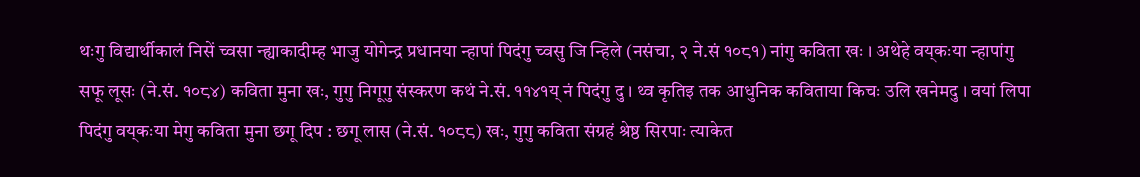थःगु विद्यार्थीकालं निसें च्वसा न्ह्याकादीम्ह भाजु योगेन्द्र प्रधानया न्हापां पिदंगु च्वसु जि न्हिले (नसंचा, २ ने.सं १०८१) नांगु कविता खः । अथेहे वय्‌कःया न्हापांगु सफू लूसः (ने.सं. १०८४) कविता मुना खः, गुगु निगूगु संस्करण कथं ने.सं. ११४१य् नं पिदंगु दु । थ्व कृतिइ तक आधुनिक कविताया किचः उलि खनेमदु । वयां लिपा पिदंगु वय्‌कःया मेगु कविता मुना छगू दिप : छगू लास (ने.सं. १०८८) खः, गुगु कविता संग्रहं श्रेष्ठ सिरपाः त्याकेत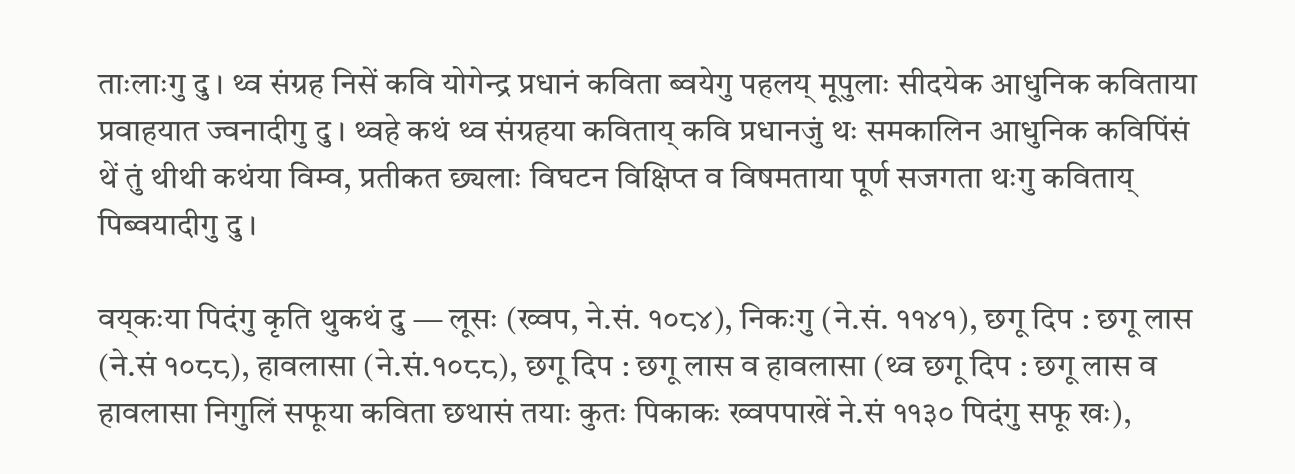ताःलाःगु दु । थ्व संग्रह निसें कवि योगेन्द्र प्रधानं कविता ब्वयेगु पहलय् मूपुलाः सीदयेक आधुनिक कविताया प्रवाहयात ज्वनादीगु दु । थ्वहे कथं थ्व संग्रहया कविताय् कवि प्रधानजुं थः समकालिन आधुनिक कविपिंसं थें तुं थीथी कथंया विम्व, प्रतीकत छ्यलाः विघटन विक्षिप्त व विषमताया पूर्ण सजगता थःगु कविताय् पिब्वयादीगु दु ।

वय्‌कःया पिदंगु कृति थुकथं दु — लूसः (ख्वप, ने.सं. १०८४), निकःगु (ने.सं. ११४१), छगू दिप : छगू लास (ने.सं १०८८), हावलासा (ने.सं.१०८८), छगू दिप : छगू लास व हावलासा (थ्व छगू दिप : छगू लास व हावलासा निगुलिं सफूया कविता छथासं तयाः कुतः पिकाकः ख्वपपाखें ने.सं ११३० पिदंगु सफू खः),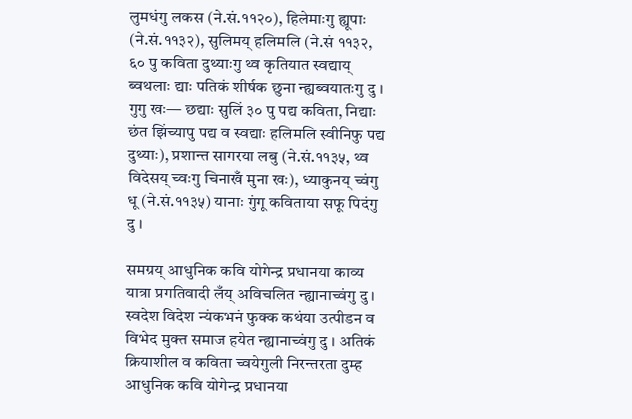लुमधंगु लकस (ने.सं.११२०), हिलेमाःगु ह्यूपाः (ने.सं.११३२), सुलिमय् हलिमलि (ने.सं ११३२, ६० पु कविता दुथ्याःगु थ्व कृतियात स्वद्याय् ब्वथलाः द्याः पतिकं शीर्षक छुना न्ह्यब्वयातःगु दु । गुगु खः— छद्याः सुलिं ३० पु पद्य कविता, निद्याः छंत झिंच्यापु पद्य व स्वद्याः हलिमलि स्वीनिफु पद्य दुथ्याः), प्रशान्त सागरया लबु (ने.सं.११३५, थ्व विदेसय् च्वःगु चिनाखँ मुना खः), ध्याकुनय् च्वंगु धू (ने.सं.११३५) यानाः गुंगू कविताया सफू पिदंगु दु ।

समग्रय् आधुनिक कवि योगेन्द्र प्रधानया काव्य यात्रा प्रगतिवादी लँय् अविचलित न्ह्यानाच्वंगु दु । स्वदेश विदेश न्यंकभनं फुक्क कथंया उत्पीडन व विभेद मुक्त समाज हयेत न्ह्यानाच्वंगु दु । अतिकं क्रियाशील व कविता च्वयेगुली निरन्तरता दुम्ह आधुनिक कवि योगेन्द्र प्रधानया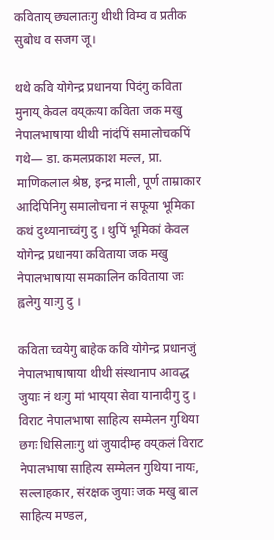कविताय् छ्यलातःगु थीथी विम्व व प्रतीक सुबोध व सजग जू।

थथे कवि योगेन्द्र प्रधानया पिदंगु कविता मुनाय् केवल वय्‌कःया कविता जक मखु नेपालभाषाया थीथी नांदंपिं समालोचकपिं गथे— डा. कमलप्रकाश मल्ल, प्रा. माणिकलाल श्रेष्ठ, इन्द्र माली, पूर्ण ताम्राकार आदिपिनिगु समालोचना नं सफूया भूमिका कथं दुथ्यानाच्वंगु दु । थुपिं भूमिकां केवल योगेन्द्र प्रधानया कविताया जक मखु नेपालभाषाया समकालिन कविताया जः ह्वलेगु याःगु दु ।

कविता च्वयेगु बाहेक कवि योगेन्द्र प्रधानजुं नेपालभाषाषाया थीथी संस्थानाप आवद्ध जुयाः नं थःगु मां भाय्‌या सेवा यानादीगु दु । विराट नेपालभाषा साहित्य सम्मेलन गुथिया छगः धिसिलाःगु थां जुयादीम्ह वय्‌कलं विराट नेपालभाषा साहित्य सम्मेलन गुथिया नायः, सल्लाहकार, संरक्षक जुयाः जक मखु बाल साहित्य मण्डल,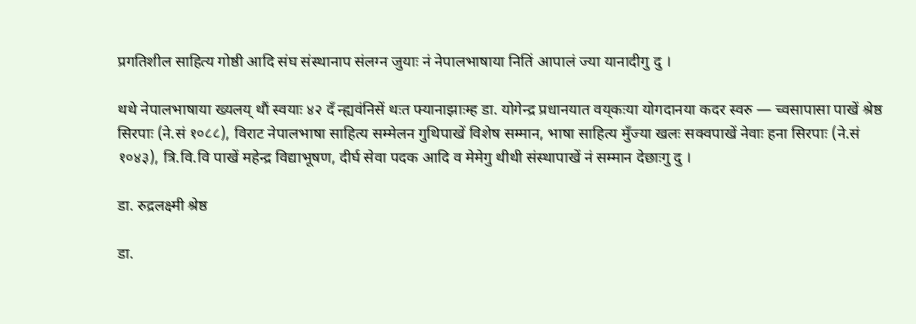प्रगतिशील साहित्य गोष्ठी आदि संघ संस्थानाप संलग्न जुयाः नं नेपालभाषाया नितिं आपालं ज्या यानादीगु दु ।

थथे नेपालभाषाया ख्यलय् थौं स्वयाः ४२ दँ न्ह्यवंनिसें थःत फ्यानाझाःम्ह डा. योगेन्द्र प्रधानयात वय्‌कःया योगदानया कदर स्वरु — च्वसापासा पाखें श्रेष्ठ सिरपाः (ने.सं १०८८), विराट नेपालभाषा साहित्य सम्मेलन गुथिपाखें विशेष सम्मान, भाषा साहित्य मुँज्या खलः सक्वपाखें नेवाः हना सिरपाः (ने.सं १०४३), त्रि.वि.वि पाखें महेन्द्र विद्याभूषण, दीर्घ सेवा पदक आदि व मेमेगु थीथी संस्थापाखें नं सम्मान देछाःगु दु ।

डा. रुद्रलक्ष्मी श्रेष्ठ

डा.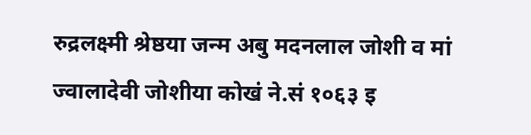रुद्रलक्ष्मी श्रेष्ठया जन्म अबु मदनलाल जोशी व मां ज्वालादेवी जोशीया कोखं ने.सं १०६३ इ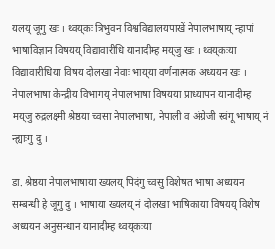यलय् जूगु खः । थ्वय्‌कः त्रिभुवन विश्वविद्यालयपाखें नेपालभाषाय् न्हापां भाषाविज्ञान विषयय् विद्यावारीधि यानादीम्ह मय्‌जु खः । थ्वय्‌कःया विद्यावारीधिया विषय दोलखा नेवाः भाय्‌या वर्णनात्मक अध्ययन खः । नेपालभाषा केन्द्रीय विभागय् नेपालभाषा विषयया प्राध्यापन यानादीम्ह मय्‌जु रुद्रलक्ष्मी श्रेष्ठया च्वसा नेपालभाषा, नेपाली व अंग्रेजी स्वंगू भाषाय् नं न्ह्याःगु दु ।

डा. श्रेष्ठया नेपालभाषाया ख्यलय् पिदंगु च्वसु विशेषत भाषा अध्ययन सम्बन्धी हे जूगु दु । भाषाया ख्यलय् नं दोलखा भाषिकाया विषयय् विशेष अध्ययन अनुसन्धान यानादीम्ह थ्वय्‌कःया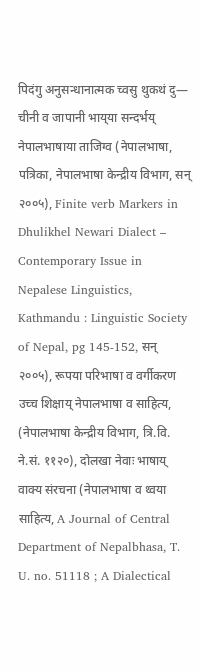पिदंगु अनुसन्धानात्मक च्वसु थुकथं दु— चीनी व जापानी भाय्‌या सन्दर्भय् नेपालभाषाया ताजिग्व (नेपालभाषा, पत्रिका, नेपालभाषा केन्द्रीय विभाग, सन् २००५), Finite verb Markers in Dhulikhel Newari Dialect – Contemporary Issue in Nepalese Linguistics, Kathmandu : Linguistic Society of Nepal, pg 145-152, सन् २००५), रूपया परिभाषा व वर्गीकरण उच्च शिक्षाय् नेपालभाषा व साहित्य, (नेपालभाषा केन्द्रीय विभाग, त्रि.वि. ने.सं. ११२०), दोलखा नेवाः भाषाय् वाक्य संरचना (नेपालभाषा व थ्वया साहित्य, A Journal of Central Department of Nepalbhasa, T. U. no. 51118 ; A Dialectical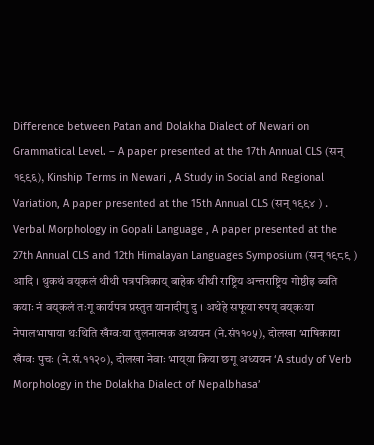Difference between Patan and Dolakha Dialect of Newari on Grammatical Level. – A paper presented at the 17th Annual CLS (सन् १९९६), Kinship Terms in Newari , A Study in Social and Regional Variation, A paper presented at the 15th Annual CLS (सन् १९९४ ) . Verbal Morphology in Gopali Language , A paper presented at the 27th Annual CLS and 12th Himalayan Languages Symposium (सन् १९८९ ) आदि । थुकथं वय्‌कलं थीथी पत्रपत्रिकाय् बाहेक थीथी राष्ट्रिय अन्तराष्ट्रिय गोष्ठीइ ब्वति कयाः नं वय्‌कलं तःगू कार्यपत्र प्रस्तुत यानादीगु दु । अथेहे सफूया रुपय् वय्‌कःया नेपालभाषाया थःथिति खँग्वःया तुलनात्मक अध्ययन (ने.सं११०५), दोलखा भाषिकाया खँग्वः पुचः (ने.सं.११२०), दोलखा नेवाः भाय्‌या क्रिया छगू अध्ययन ‘A study of Verb Morphology in the Dolakha Dialect of Nepalbhasa’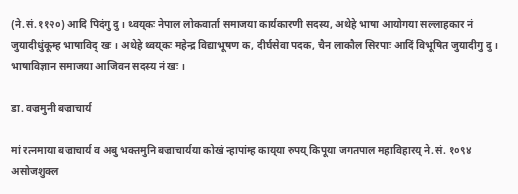(ने.सं.११२०) आदि पिदंगु दु । थ्वय्‌कः नेपाल लोकवार्ता समाजया कार्यकारणी सदस्य, अथेहे भाषा आयोगया सल्लाहकार नं जुयादीधुंकूम्ह भाषाविद् खः । अथेहे थ्वय्‌कः महेन्द्र विद्याभूषण क, दीर्घसेवा पदक, चैन लाकौल सिरपाः आदिं विभूषित जुयादीगु दु । भाषाविज्ञान समाजया आजिवन सदस्य नं खः ।

डा. वज्रमुनी बज्राचार्य

मां रत्नमाया बज्राचार्य व अबु भक्तमुनि बज्राचार्यया कोखं न्हापांम्ह काय्‌या रुपय् किपूया जगतपाल महाविहारय् ने.सं. १०९४ असोजशुक्ल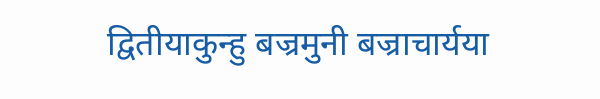द्वितीयाकुन्हु बज्रमुनी बज्राचार्यया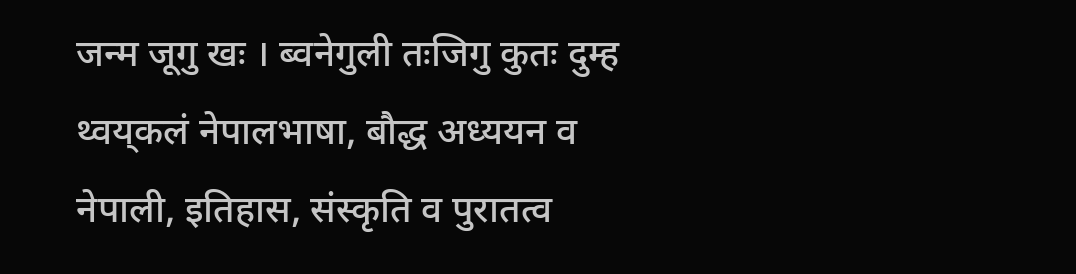जन्म जूगु खः । ब्वनेगुली तःजिगु कुतः दुम्ह थ्वय्‌कलं नेपालभाषा, बौद्ध अध्ययन व नेपाली, इतिहास, संस्कृति व पुरातत्व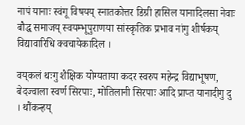नापं यानाः स्वंगू विषयय् स्नातकोत्तर डिग्री हासिल यानादिलसा नेवाः बौद्ध समाजय् स्वयम्भूपुराणया सांस्कृतिक प्रभाव नांगु शीर्षकय् विद्यावारिधि क्वचायेकादिल ।

वय्‌कलं थःगु शैक्षिक योग्यताया कदर स्वरुप महेन्द्र विद्याभूषण, बेदज्वाला स्वर्ण सिरपाः, मोतिलानी सिरपाः आदि प्राप्त यानादीगु दु । थौंकन्हय्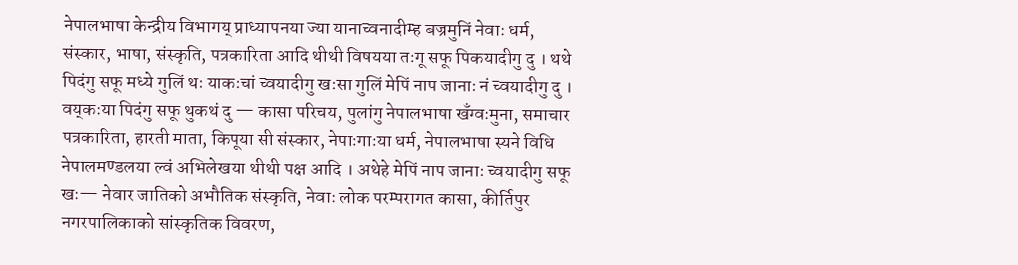नेपालभाषा केन्द्रीय विभागय् प्राध्यापनया ज्या यानाच्वनादीम्ह बज्रमुनिं नेवाः धर्म, संस्कार, भाषा, संस्कृति, पत्रकारिता आदि थीथी विषयया तःगू सफू पिकयादीगु दु । थथे पिदंगु सफू मध्ये गुलिं थः याकःचां च्वयादीगु खःसा गुलिं मेपिं नाप जानाः नं च्वयादीगु दु । वय्‌कःया पिदंगु सफू थुकथं दु — कासा परिचय, पुलांगु नेपालभाषा खँग्वःमुना, समाचार पत्रकारिता, हारती माता, किपूया सी संस्कार, नेपाःगाःया धर्म, नेपालभाषा स्यने विधि नेपालमण्डलया ल्वं अभिलेखया थीथी पक्ष आदि । अथेहे मेपिं नाप जानाः च्वयादीगु सफू खः— नेवार जातिको अभौतिक संस्कृति, नेवाः लोक परम्परागत कासा, कीर्तिपुर नगरपालिकाको सांस्कृतिक विवरण,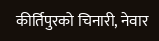कीर्तिपुरको चिनारी, नेवार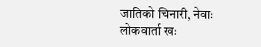जातिको चिनारी, नेवाः लोकवार्ता खः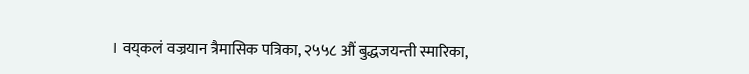। वय्‌कलं वज्रयान त्रैमासिक पत्रिका, २५५८ औं बुद्धजयन्ती स्मारिका,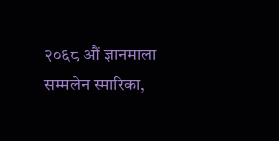२०६८ औं ज्ञानमाला सम्मलेन स्मारिका,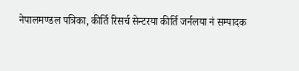नेपालमण्डल पत्रिका, कीर्ति रिसर्च सेन्टरया कीर्ति जर्नलया नं सम्पादक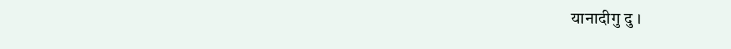यानादीगु दु ।